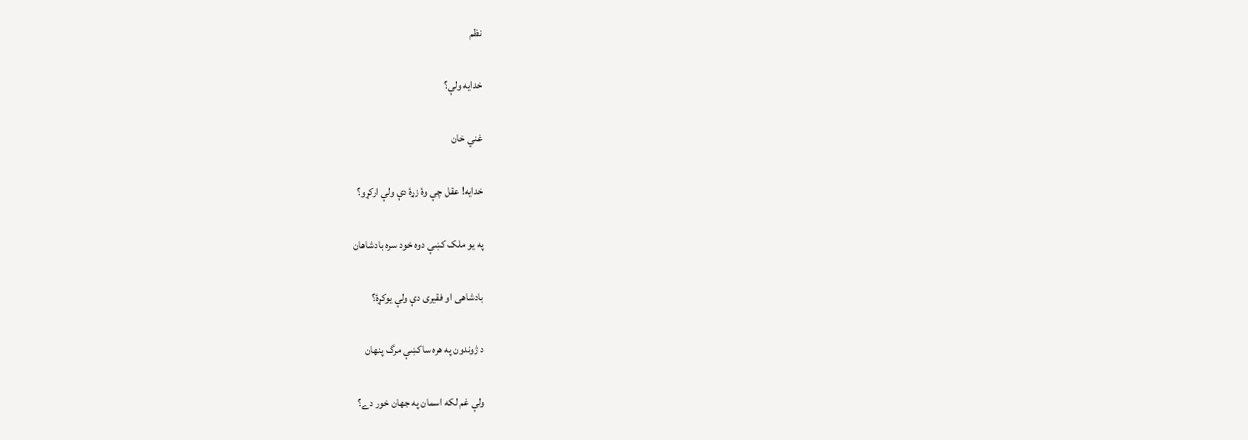نظم

خدايه ولې؟

غني خان

خدايه! عقل چې وۀ زړۀ دې ولې ارکړو؟

په يو ملک کښې دوه خود سره بادشاهان

بادشاهی او فقيری دې ولې يوکړۀ؟

د ژوندون په هره ساکښې مرگ پنهان

ولې غم لکه اسمان په جهان خور دے؟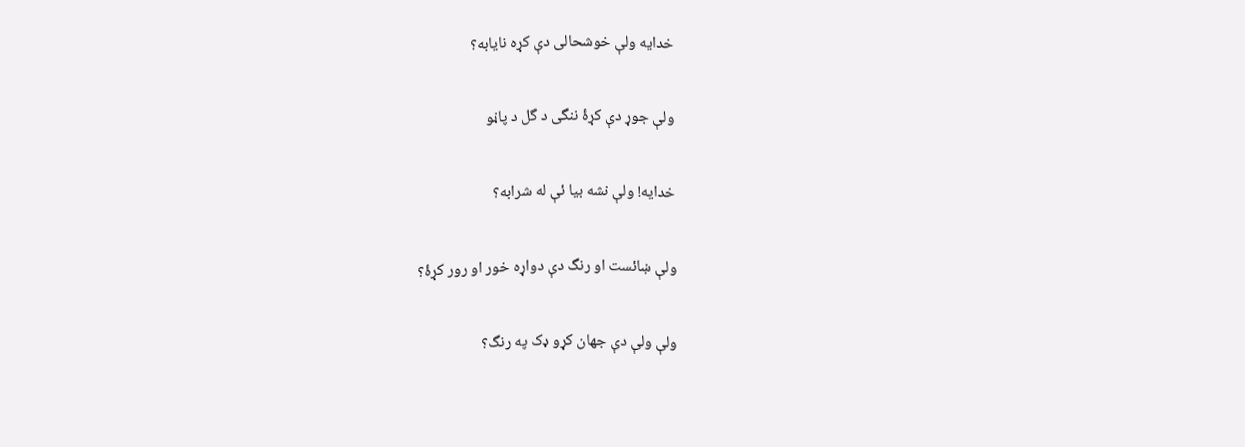خدايه ولې خوشحالی دې کړه نايابه؟

ولې جوړ دې کړۀ ننگی د گل د پاڼو

خدايه! ولې نشه بيا ئې له شرابه؟

ولې ښائست او رنگ دې دواړه خور او رور کړۀ؟

ولې ولې دې جهان کړو ډک په رنگ؟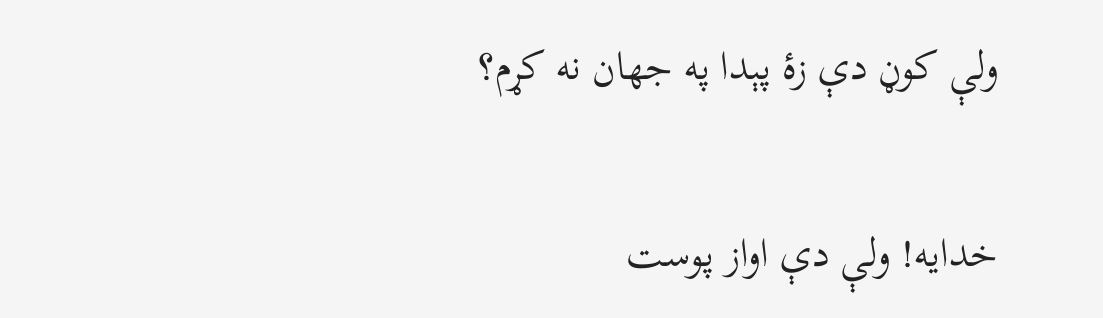ولې کوڼ دې زۀ پېدا په جهان نه کړم؟

خدايه! ولې دې اواز پوست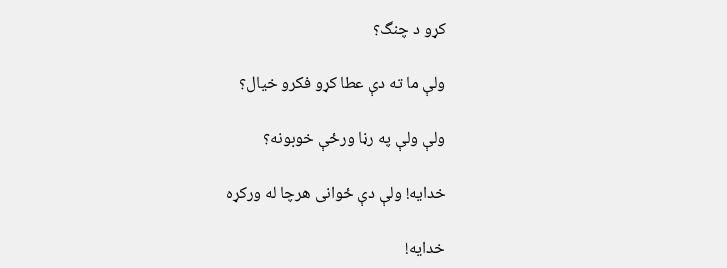کړو د چنگ؟

ولې ما ته دې عطا کړو فکرو خيال؟

ولې ولې په رڼا ورځې خوبونه؟

خدايه! ولې دې ځوانی هرچا له ورکړه

خدايه!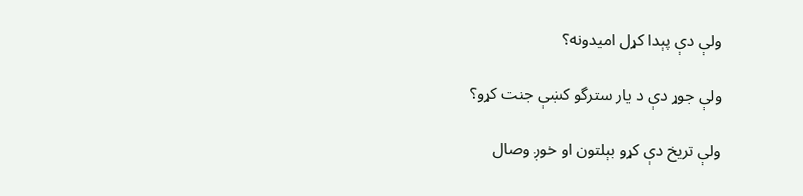ولې دې پېدا کړل اميدونه؟

ولې جوړ دې د يار سترگو کښې جنت کړو؟

ولې تريخ دې کړو بېلتون او خوږ وصال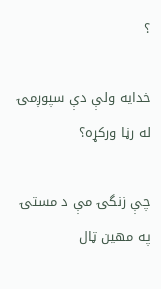؟

خدايه ولې دې سپوږمۍ له رڼا ورکړه؟

چې زنگۍ مې د مستۍ په مهين ټال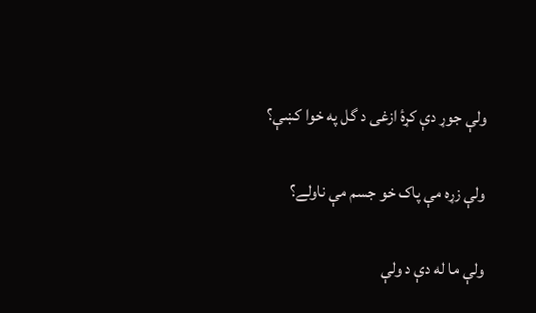ولې جوړ دې کړۀ ازغی د گل په خوا کښې؟

ولې زړه مې پاک خو جسم مې ناولے؟

ولې ما له دې د ولې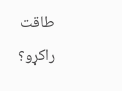طاقت راکړو؟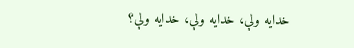خدايه ولې، خدايه ولې، خدايه ولې؟